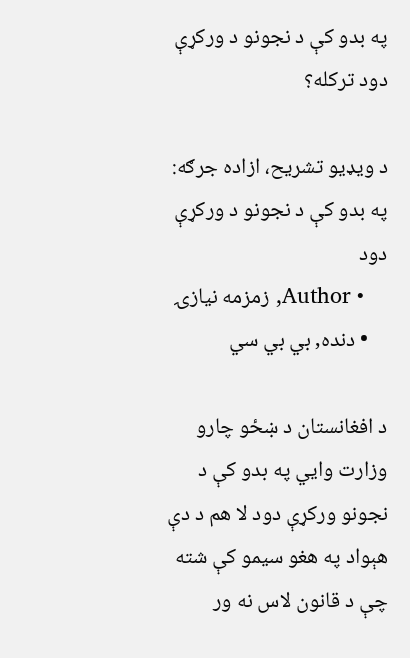په بدو کې د نجونو د ورکړې دود ترکله؟

د ویډیو تشریح، ازاده جرګه: په بدو کې د نجونو د ورکړې دود
    • Author, زمزمه نیازۍ
    • دنده, بي بي سي

د افغانستان د ښځو چارو وزارت وایي په بدو کې د نجونو ورکړې دود لا هم د دې هېواد په هغو سیمو کې شته چې د قانون لاس نه ور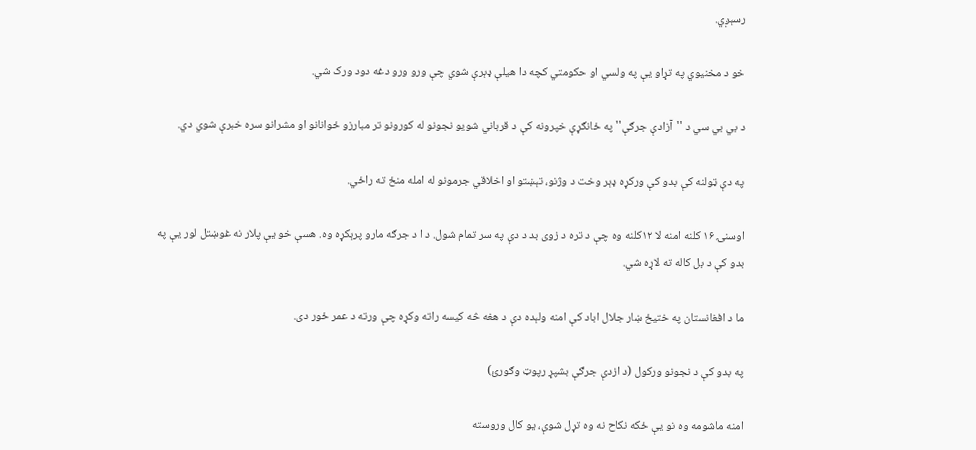رسېږي.

خو د مخنیوي په تړاو یې په ولسي او حکومتي کچه دا هیلې ډېرې شوي چې ورو ورو دغه دود ورک شي.

د بي بي سي د ''آزادې جرګې'' په ځانګړې خپرونه کې د قرباني شویو نجونو له کورونو تر مبارزو ځوانانو او مشرانو سره خبرې شوي دي.

په دې ټولنه کې بدو کې ورکړه ډېر وخت د وژنو، تېښتو او اخلاقي جرمونو له امله منځ ته راځي.

اوسنۍ ۱۶ کلنه امنه لا ۱۲کلنه وه چې د تره د زوی بد د دې په سر تمام شول. د ا د جرګه مارو پرېکړه وه. هسې خو یې پلار نه غوښتل لور یې په بدو کې د بل کاله ته لاړه شي.

ما د افغانستان په ختیځ ښار جلال اباد کې امنه ولېده دې د هغه څه کیسه راته وکړه چې ورته د عمر ځور دی.

په بدو کې د نجونو ورکول (د ازدې جرګې بشپړ رپوټ وګورئ)

امنه ماشومه وه نو یې ځکه نکاح نه وه تړل شوې، یو کال وروسته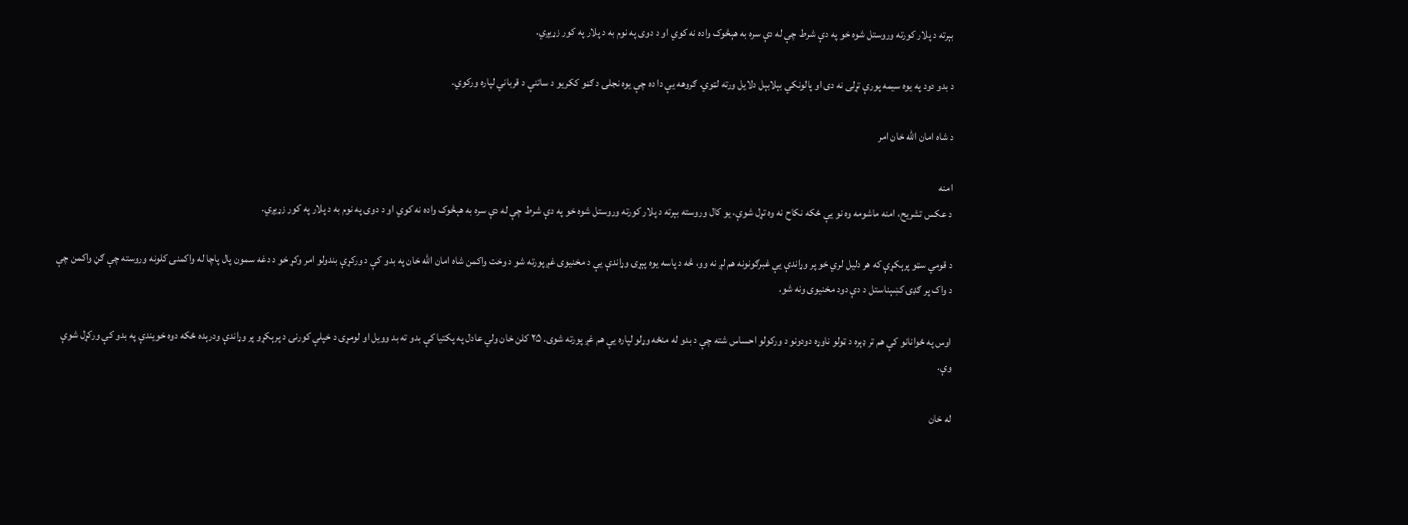بېرته د پلار کورته وروستل شوه خو په دې شرط چې له دې سره به هېڅوک واده نه کوي او د دوی په نوم به د پلار په کور زړیږي.

د بدو دود په یوه سیمه پورې تړلی نه دی او پالونکي بېلابېل دلایل ورته لټوي. ګروهه یې دا ده چې یوه نجلۍ د ګڼو ککریو د ساتنې د قرباني لپاره ورکوي.

د شاه امان الله خان امر

امنه
د عکس تشریح، امنه ماشومه وه نو یې ځکه نکاح نه وه تړل شوې، یو کال وروسته بېرته د پلار کورته وروستل شوه خو په دې شرط چې له دې سره به هېڅوک واده نه کوي او د دوی په نوم به د پلار په کور زړیږي.

د قومي سټو پرېکړې که هر دلیل لري خو پر وړاندې یې غبرګونونه هم لږ نه وو، څه د پاسه یوه پېړۍ وړاندې یې د مخنیوی غږ پورته شو د وخت واکمن شاه امان الله خان په بدو کې د ورکړې بندولو امر وکړ خو د دغه سمون پال پاچا له واکمنۍ کلونه وروسته چې ګڼ واکمن چې د واک پر ګډۍ کښېناستل د دې دود مخنیوی ونه شو.

اوس په ځوانانو کې هم تر ډېره د ټولو ناوړه دودونو د ورکولو احساس شته چې د بدو له منځه وړلو لپاره یې هم غږ پورته شوی. ۲۵ کلن خان ولي عادل په پکتیا کې بدو ته بد وویل او لومړی د خپلې کورنۍ د پرېکړو پر وړاندې ودرېده ځکه دوه خویندې په بدو کې ورکړل شوې وې.

له خان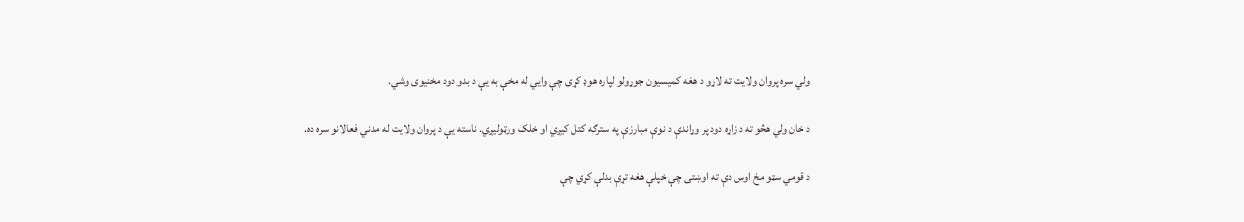ولي سره پروان ولایت ته لاړو د هغه کمیسیون جوړولو لپاره هوډ کړی چې وایي له مخې به یې د بدو دود مخنیوی وشي.

د خان ولي هڅو ته د زاړه دود پر وړاندې د نوې مبارزې په سترګه کتل کیږي او خلک ورټولیږي. ناسته یې د پروان ولایت له مدني فعالانو سره ده.

د قومي سټو مخ اوس دې ته اوښتی چې خپلې هغه تړې بدلې کړي چې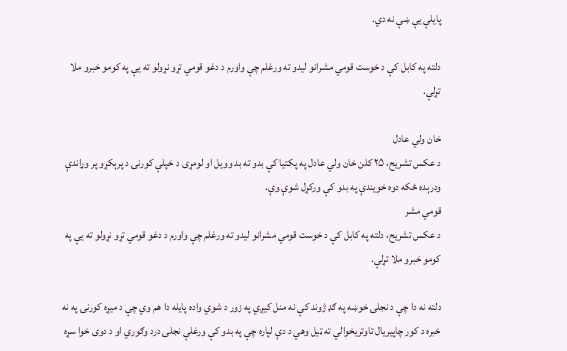پایلې یې ښې نه دي.

دلته په کابل کې د خوست قومي مشرانو لیدو ته ورغلم چې واورم د دغو قومي تړو نړولو ته یې په کومو خبرو ملا تړلې.

خان ولي عادل
د عکس تشریح، ۲۵ کلن خان ولي عادل په پکتیا کې بدو ته بد وویل او لومړی د خپلې کورنۍ د پرېکړو پر وړاندې ودرېده ځکه دوه خویندې په بدو کې ورکړل شوې وې.
قومي مشر
د عکس تشریح، دلته په کابل کې د خوست قومي مشرانو لیدو ته ورغلم چې واورم د دغو قومي تړو نړولو ته یې په کومو خبرو ملا تړلې.

دلته نه دا چې د نجلۍ خوښه په ګډ ژوند کې نه منل کیږي په زور د شوي واده پایله دا هم وي چې د میړه کورنۍ په نه خبره د کور چاپیریال تاوتریخوالي ته ټیل وهي د دې لپاره چې په بدو کې ورغلې نجلۍ درد وګوري او د دوی خوا سړه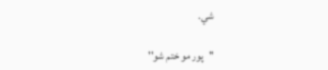شي.

''پور مو ختم شو''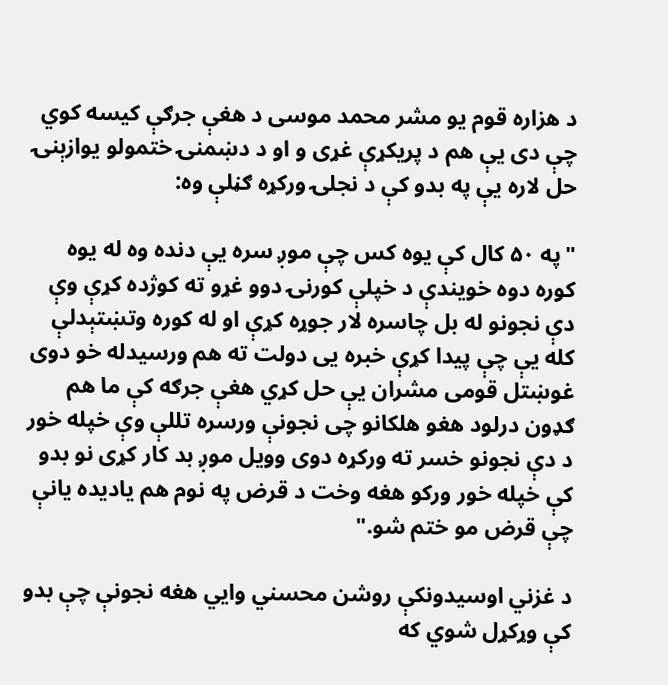د هزاره قوم یو مشر محمد موسی د هغې جرګې کیسه کوي چې دی یې هم د پریکړې غړی و او د دښمنۍ ختمولو یوازېنۍ حل لاره یې په بدو کې د نجلۍ ورکړه ګڼلې وه:

"په ۵۰ کال کې یوه کس چې موږ سره یې دنده وه له یوه کوره دوه خویندې د خپلې کورنۍ دوو غړو ته کوژده کړې وې دې نجونو له بل چاسره لار جوړه کړې او له کوره وتښتېدلې کله یې چې پیدا کړې خبره یی دولت ته هم ورسیدله خو دوی غوښتل قومی مشران یې حل کړي هغې جرګه کې ما هم ګډون درلود هغو هلکانو چی نجونې ورسره تللې وې خپله خور د دې نجونو خسر ته ورکړه دوی وویل موږ بد کار کړی نو بدو کې خپله خور ورکو هغه وخت د قرض په نوم هم یادیده یانې چې قرض مو ختم شو."

د غزني اوسیدونکې روشن محسني وايي هغه نجونې چې بدو کې وړکړل شوي که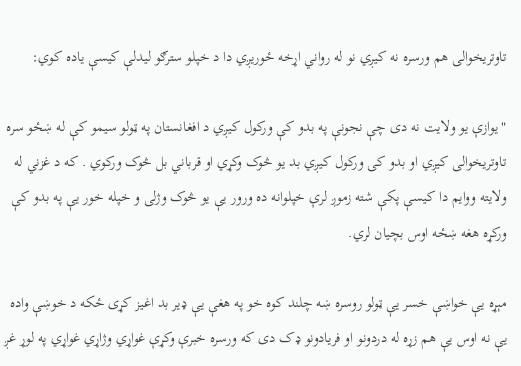تاوتریخوالی هم ورسره نه کیږي نو له رواني اړخه ځوریږي دا د خپلو سترګو لیدلې کیسې یاده کوي:

"یوازې یو ولایت نه دی چې نجونې په بدو کې ورکول کیږي د افغانستان په ټولو سیمو کې له ښځو سره تاوتریخوالی کیږي او بدو کی ورکول کیږي بد یو څوک وکړي او قرباني بل څوک ورکوي . که د غزني له ولایته ووایم دا کیسې پکې شته زموږ لرې خپلوانه ده ورور یې یو څوک وژلی و خپله خور یې په بدو کې ورکړه هغه ښځه اوس بچیان لري.

مېړه یې خواښې خسر یې ټولو روسره ښه چلند کوه خو په هغې یې ډیر بد اغیز کړی ځکه د خوښې واده یې نه اوس یې هم زړه له دردونو او فریادونو ډک دی که ورسره خبرې وکړې غواړي وژاړي غواړي په لوړ غږ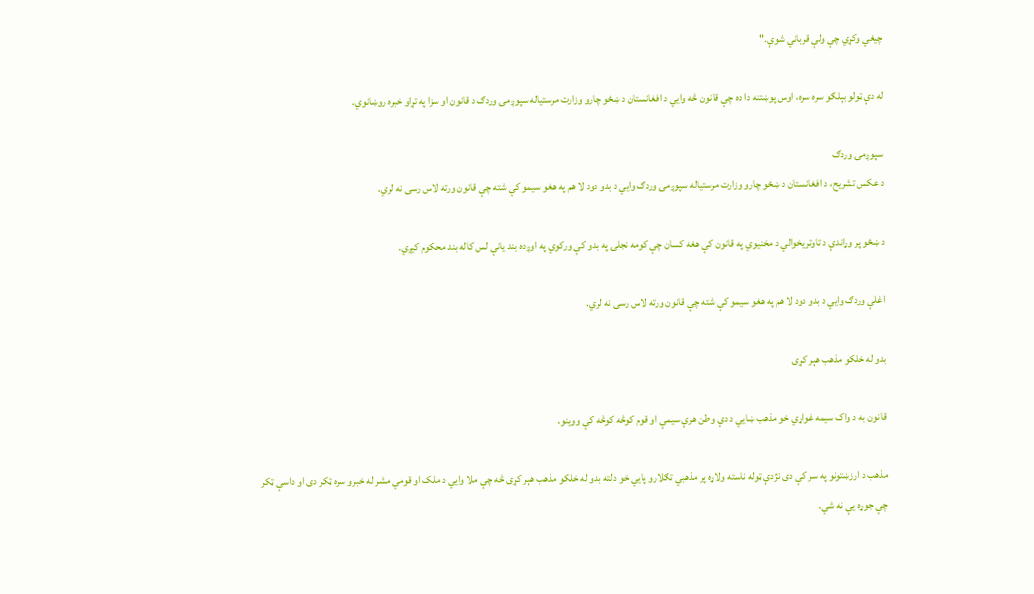چیغي وکړي چې ولې قرباني شوې."

له دې ټولو بېلګو سره سره، اوس پوښتنه دا ده چې قانون څه وايي د افغانستان د ښځو چارو وزارت مرستیاله سپوږمۍ وردګ د قانون او سزا په تړاو خبره روښانوي.

سپوږمۍ وردګ
د عکس تشریح، د افغانستان د ښځو چارو وزارت مرستیاله سپوږمۍ وردګ وایي د بدو دود لا هم په هغو سیمو کې شته چې قانون ورته لاس رسی نه لري.

د ښځو پر وړاندې د تاوتریخوالي د مخنیوي په قانون کې هغه کسان چې کومه نجلۍ په بدو کې ورکوي په اوږده بند یانې لس کاله بند محکوم کیږي.

اغلې وردګ وایي د بدو دود لا هم په هغو سیمو کې شته چې قانون ورته لاس رسی نه لري.

بدو له خلکو مذهب هېر کړی

قانون به د واک سیمه غواړي خو مذهب ښايي د دې وطن هرې سیمې او قوم کوڅه کوڅه کې ووینو.

مذهب د ارزښتونو په سر کې دی نژدې ټوله ناسته ولاړه پر مذهبي تګلارو پايي خو دلته بدو له خلکو مذهب هېر کړی څه چې ملا وايي د ملک او قومي مشر له خبرو سره ټکر دی او داسې ټکر چې جوړه یې نه شي.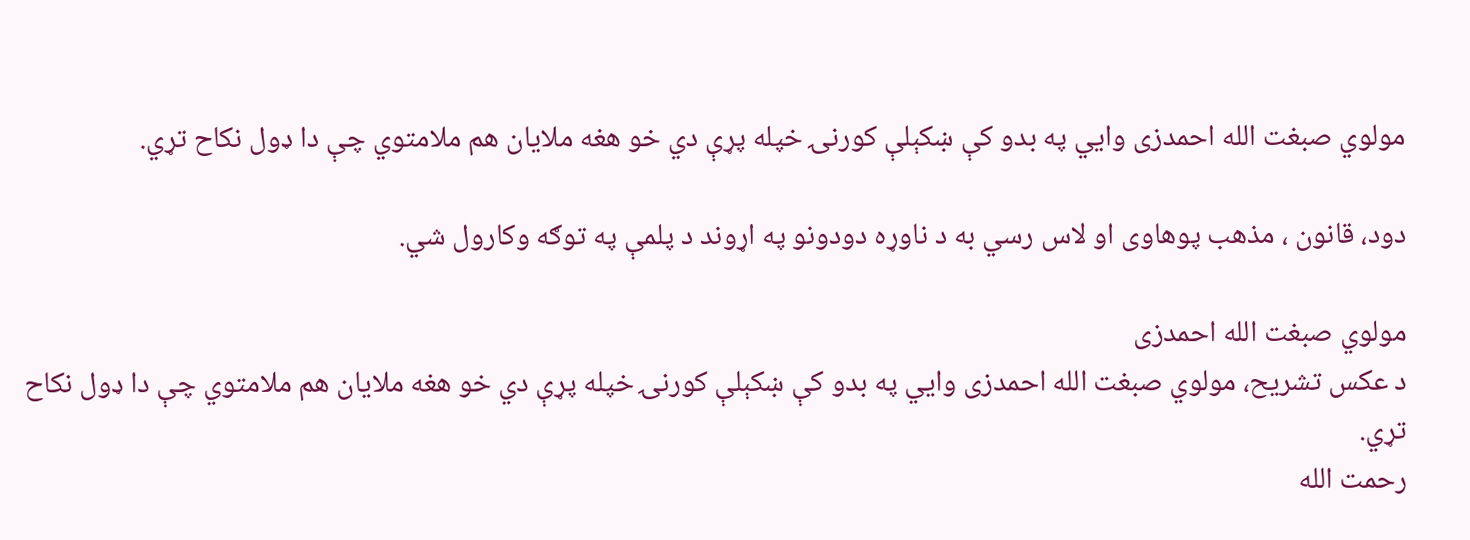مولوي صبغت الله احمدزی وايي په بدو کې ښکېلې کورنۍ خپله پړې دي خو هغه ملایان هم ملامتوي چې دا ډول نکاح تړي.

دود، قانون ، مذهب پوهاوی او لاس رسي به د ناوړه دودونو په اړوند د پلمې په توګه وکارول شي.

مولوي صبغت الله احمدزی
د عکس تشریح، مولوي صبغت الله احمدزی وايي په بدو کې ښکېلې کورنۍ خپله پړې دي خو هغه ملایان هم ملامتوي چې دا ډول نکاح تړي.
رحمت الله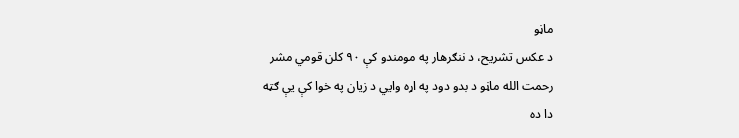ماڼو
د عکس تشریح، د ننګرهار په مومندو کې ۹۰ کلن قومي مشر رحمت الله ماڼو د بدو دود په اړه وايي د زیان په خوا کې یې ګټه دا ده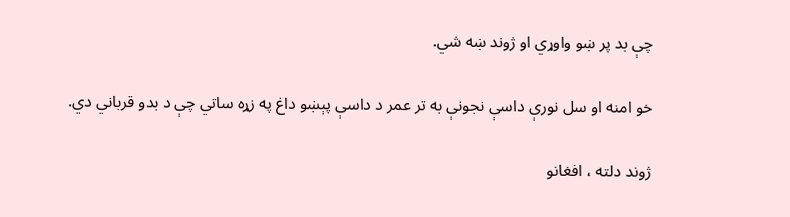چې بد پر ښو واوړي او ژوند ښه شي.

خو امنه او سل نورې داسې نجونې به تر عمر د داسې پېښو داغ په زړه ساتي چې د بدو قرباني دي.

ژوند دلته ، افغانو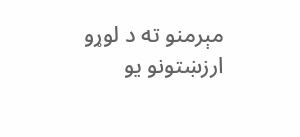مېرمنو ته د لوړو ارزښتونو یو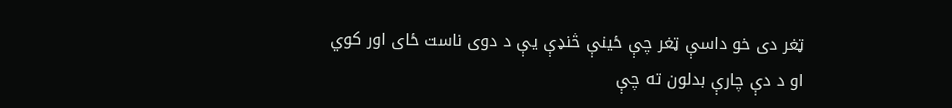ټغر دی خو داسې ټغر چې ځینې څنډې یې د دوی ناست ځای اور کوي او د دې چارې بدلون ته چې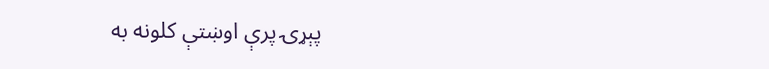پېړۍ پرې اوښتې کلونه به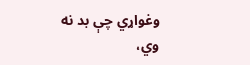وغواړي چې بد نه وي،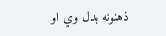ذهنونه بدل وي او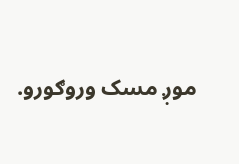موږ مسک وروګورو.